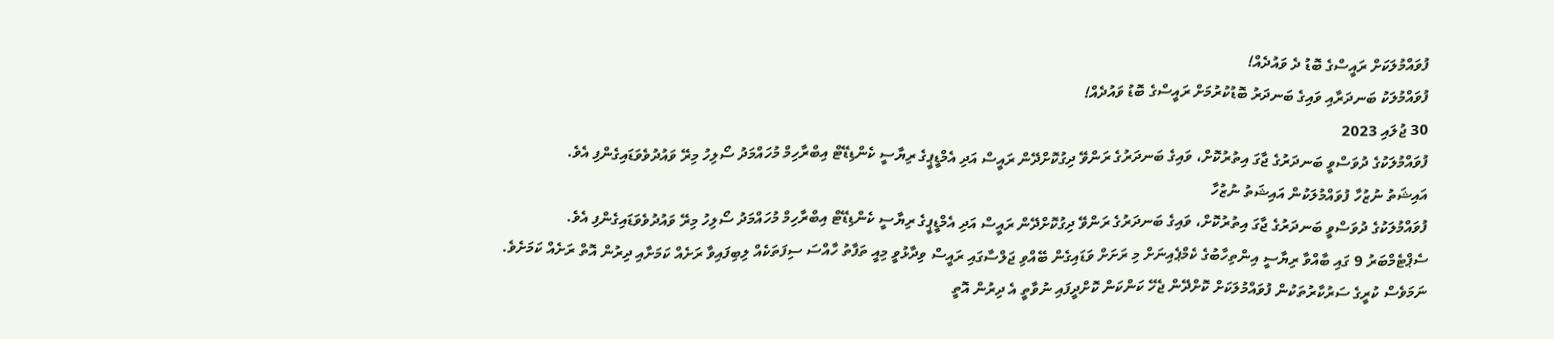ފުވައްމުލަކަށް ރައީސްގެ ބޮޑު ދެ ވައުދެއް!
ފުވައްމުލަކު ބަނދަރާއި ވައިގެ ބަނދަރު ބޮޑުކުރުމަށް ރައީސްގެ ބޮޑު ވައުދެއް!
30 ޖުލައި 2023
ފުވައްމުލަކުގެ ދުވަސްވީ ބަނދަރުގެ ޖާގަ އިތުރުކޮށް، ވައިގެ ބަނދަރުގެ ރަންވޭ ދިގުކޮށްދޭން ރައީސް އަދި އެމްޑީޕީގެ ރިޔާސީ ކެންޑިޑޭޓް އިބްރާހިމް މުހައްމަދު ސޯލިހު މިރޭ ވައުދުވެވަޑައިގެންފި އެވެ.
އައިޝަތު ނުޒުހާ ފުވައްމުލަކުން އައިޝަތު ނުޒުހާ
ފުވައްމުލަކުގެ ދުވަސްވީ ބަނދަރުގެ ޖާގަ އިތުރުކޮށް، ވައިގެ ބަނދަރުގެ ރަންވޭ ދިގުކޮށްދޭން ރައީސް އަދި އެމްޑީޕީގެ ރިޔާސީ ކެންޑިޑޭޓް އިބްރާހިމް މުހައްމަދު ސޯލިހު މިރޭ ވައުދުވެވަޑައިގެންފި އެވެ.
ސެޕްޓެމްބަރު 9 ގައި ބާއްވާ ރިޔާސީ އިންތިހާބުގެ ކެމްޕެއިނަށް މި ރަށަށް ވަޑައިގެން ބޭއްވި ޖަލްސާގައި ރައީސް ވިދާޅުވީ މިއީ ތަފާތު ހާއްސަ ސިފަތަކެއް ލިބިފައިވާ ރަށެއް ކަމަށާއި ދިރުން އޮތް ރަށެއް ކަމަށެވެ.
ނަމަވެސް ކުރީގެ ސަރުކާރުތަކުން ފުވައްމުލަކަށް ކޮށްދޭން ޖެހޭ ކަންކަން ކޮށްދީފައި ނުވާތީ އެ ދިރުން އޮތީ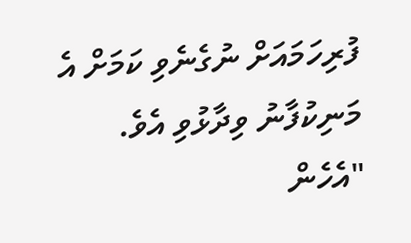ފުރިހަމައަށް ނުގެނެވި ކަމަށް އެ މަނިކުފާނު ވިދާޅުވި އެވެ.
"އެހެން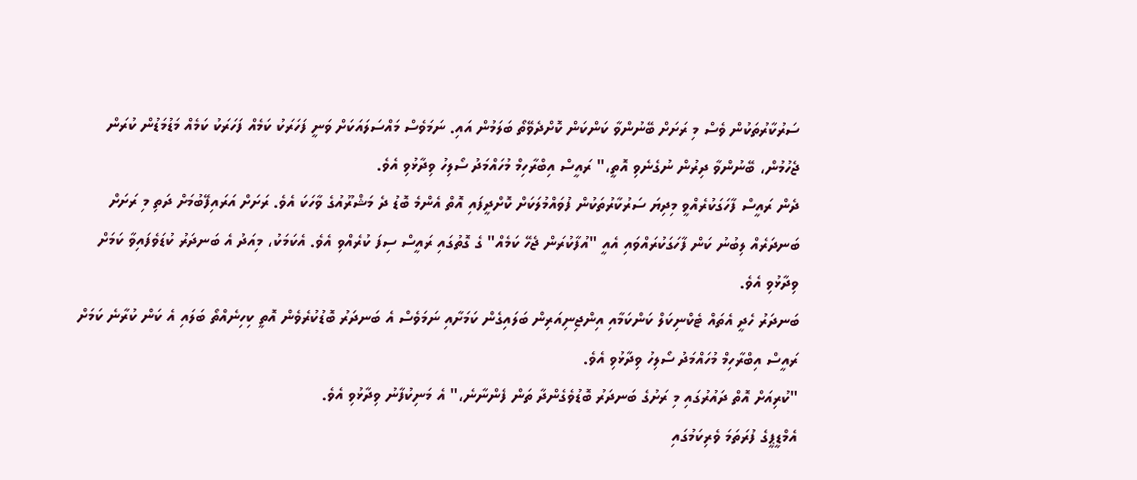ސަރުކާރުތަކުން ވެސް މި ރަށަށް ބޭނުންވާ ކަންކަން ކޮށްދެވޭތޯ ބަލަމުން އައި. ނަމަވެސް މައްސަލައަކަށް ވަނީ ފަހަރަކު ކަމެއް ފަހަރަކު ކަމެއް މަޑުމަޑުން ކުރަން ޖެހުމުން، ބޭނުންވާ ދިރުން ނުގެނެވި އޮތީ،" ރައީސް އިބްރާހިމް މުހައްމަދު ސޯލިހު ވިދާޅުވި އެވެ.
ދެން ރައީސް ފާހަގަކުރެއްވީ މިދިޔަ ސަރުކާރުތަކުން ފުވައްމުލަކަށް ކޮށްދީފައި އޮތް އެންމެ ބޮޑު ދެ މަޝްރޫއުގެ ވާހަކަ އެވެ. ރަށަށް އަރައިފޭބުމަށް ދަތި މި ރަށަށް ބަނދަރެއް ލިބުނު ކަން ފާހަގަކުރައްވައި އެއީ "އުފާކުރަން ޖެހޭ ކަމެއް" ގެ ގޮތުގައި ރައީސް ސިފަ ކުރެއްވި އެވެ. އެކަމަކު، މިއަދު އެ ބަނދަރު ކުޑަވެފައިވާ ކަމަށް ވިދާޅުވި އެވެ.
ބަނދަރު ހެދީ އެތައް ޓެކްނިކަލް ކަންކަމާއި އިންޖިނިއަރިން ބަލައިގެން ކަމަށާއި ނަމަވެސް އެ ބަނދަރު ބޮޑުކުރެވެން އޮތީ ކިހިނެއްތޯ ބަލައި އެ ކަން ކުރާނެ ކަމަށް ރައީސް އިބްރާހިމް މުހައްމަދު ސޯލިހު ވިދާޅުވި އެވެ.
"ކުރިއަށް އޮތް ދައުރުގައި މި ރަށުގެ ބަނދަރު ބޮޑުވެގެންދާ ތަން ފެންނާނެ،" އެ މަނިކުފާނު ވިދާޅުވި އެވެ.
އެމްޑީޕީގެ ފުރަތަމަ ވެރިކަމުގައި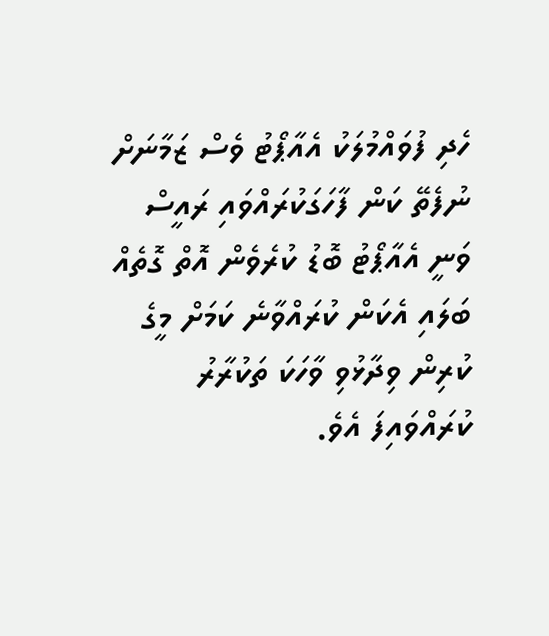ހެދި ފުވައްމުލަކު އެއާޕޯޓު ވެސް ޒަމާނަށް ނުފެތޭ ކަން ފާހަގަކުރައްވައި ރައީސް ވަނީ އެއާޕޯޓު ބޮޑު ކުރެވެން އޮތް ގޮތެއް ބަލައި އެކަން ކުރައްވާނެ ކަމަށް މީގެ ކުރިން ވިދާޅުވި ވާހަކަ ތަކުރާރު ކުރައްވައިފަ އެވެ.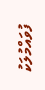ފުވައްމުލަކު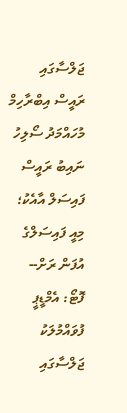ޖަލްސާގައި ރައީސް އިބްރާހިމް މުހައްމަދު ސޯލިހު ނައިބު ރައީސް ފައިސަލް އާއެކު؛ މިއީ ފައިސަލްގެ އުފަން ރަށް-- ފޮޓޯ: އެމްޑީޕީ
ފުވައްމުލަކު ޖަލްސާގައި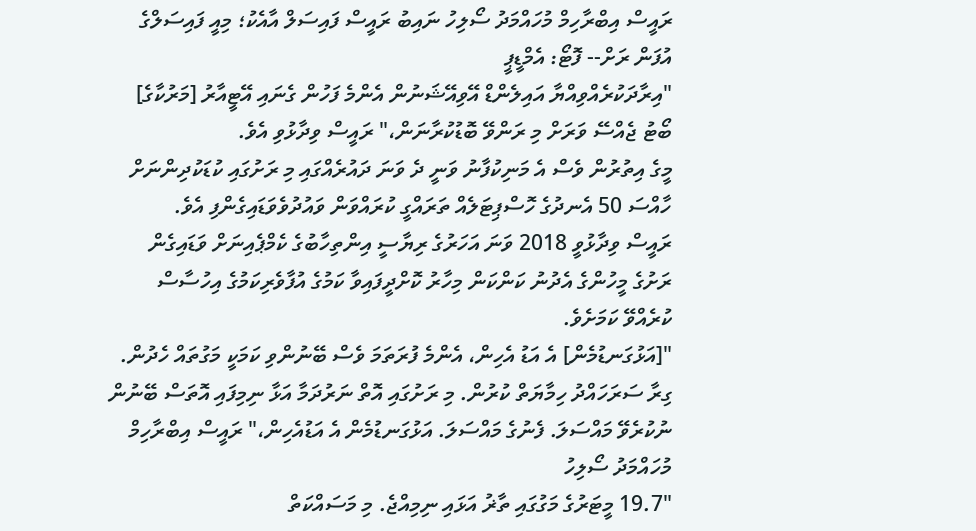ރައީސް އިބްރާހިމް މުހައްމަދު ސޯލިހު ނައިބު ރައީސް ފައިސަލް އާއެކު؛ މިއީ ފައިސަލްގެ އުފަން ރަށް-- ފޮޓޯ: އެމްޑީޕީ
"އިރާދަކުރެއްވިއްޔާ އައިލެންޑް އޭވިއޭޝަނުން އެންމެ ފަހުން ގެނައި އޭޓީއާރު [މަރުކާގެ] ބޯޓު ޖެއްސޭ ވަރަށް މި ރަންވޭ ބޮޑުކުރާނަން،" ރައީސް ވިދާޅުވި އެވެ.
މީގެ އިތުރުން ވެސް އެ މަނިކުފާނު ވަނީ ދެ ވަނަ ދައުރެއްގައި މި ރަށުގައި ކުޑަކުދިންނަށް ހާއްސަ 50 އެނދުގެ ހޮސްޕިޓަލެއް ތަރައްގީ ކުރައްވަން ވައުދުވެވަޑައިގެންފި އެވެ.
ރައީސް ވިދާޅުވީ 2018 ވަނަ އަހަރުގެ ރިޔާސީ އިންތިހާބުގެ ކެމްޕެއިނަށް ވަޑައިގެން ރަށުގެ މީހުންގެ އެދުނު ކަންކަން މިހާރު ކޮށްދީފައިވާ ކަމުގެ އުފާވެރިކަމުގެ އިހުސާސް ކުރެއްވޭ ކަމަށެވެ.
"[އަޅުގަނޑުމެން] އެ އަޑު އެހިން، އެންމެ ފުރަތަމަ ވެސް ބޭނުންވި ކަމަކީ މަގުތައް ހެދުން. ގިރާ ސަރަހައްދު ހިމާޔަތް ކުރުން. މި ރަށުގައި އޮތް ނަރުދަމާ އަޅާ ނިމިފައި އޮތަސް ބޭނުން ނުކުރެވޭ މައްސަލަ. ފެނުގެ މައްސަލަ. އަޅުގަނޑުމެން އެ އަޑުއެހިން،" ރައީސް އިބްރާހިމް މުހައްމަދު ސޯލިހު
"19.7 މީޓަރުގެ މަގުގައި ތާޜު އަޅައި ނިމިއްޖެ. މި މަސައްކަތް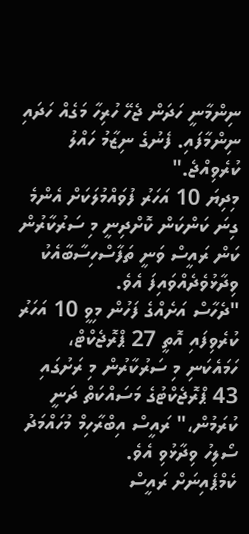ނިންމާނީ ހަދަން ޖެހޭ ހުރިހާ މަގެއް ހަދައި ނިންމާފައި. ފެނުގެ ނިޒާމު ހައްލު ކުރެވިއްޖެ."
މިދިޔަ 10 އަހަރު ފުވައްމުލަކަށް އެންމެ ގިނަ ކަންކަން ކޮށްދިނީ މި ސަރުކާރުން ކަން ރައީސް ވަނީ ތަފާސްހިސާބާއެކު ވިދާޅުވެދެއްވައިފަ އެވެ.
"ދެހާސް އަށެއްގެ ފަހުން މިވީ 10 އަހަރު ކުރެވިފައި އޮތީ 27 ޕްރޮޖެކްޓް، ހަމައެކަނި މި ސަރުކާރުން މި ރަށުގައި 43 ޕްރޮޖެކްޓުގެ މަސައްކަތް ދަނީ ކުރަމުން،" ރައީސް އިބްރާހިމް މުހައްމަދު ސޯލިހު ވިދާޅުވި އެވެ.
ކެމްޕެއިނަށް ރައީސް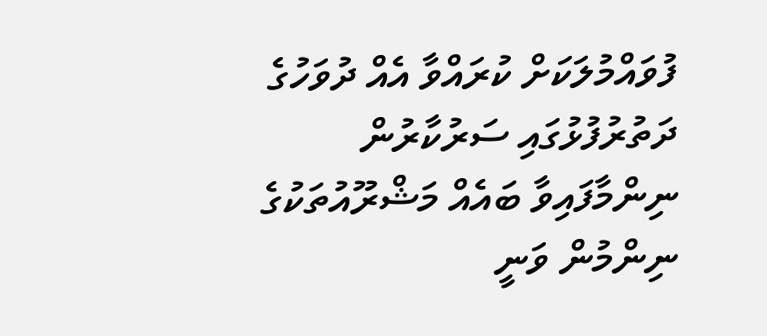ފުވައްމުލަކަށް ކުރައްވާ އެއް ދުވަހުގެ ދަތުރުފުޅުގައި ސަރުކާރުން ނިންމާފައިވާ ބައެއް މަޝްރޫއުތަކުގެ ނިންމުން ވަނީ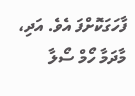ފާހަގަކޮށްފަ އެވެ. އަދި، މާދަމާ ހޯމް ސޯލާ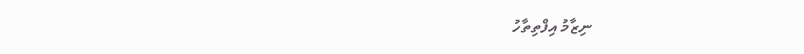ނިޒާމު އިފްތިތާހު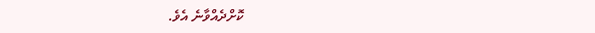ކޮށްދެއްވާނެ އެވެ.